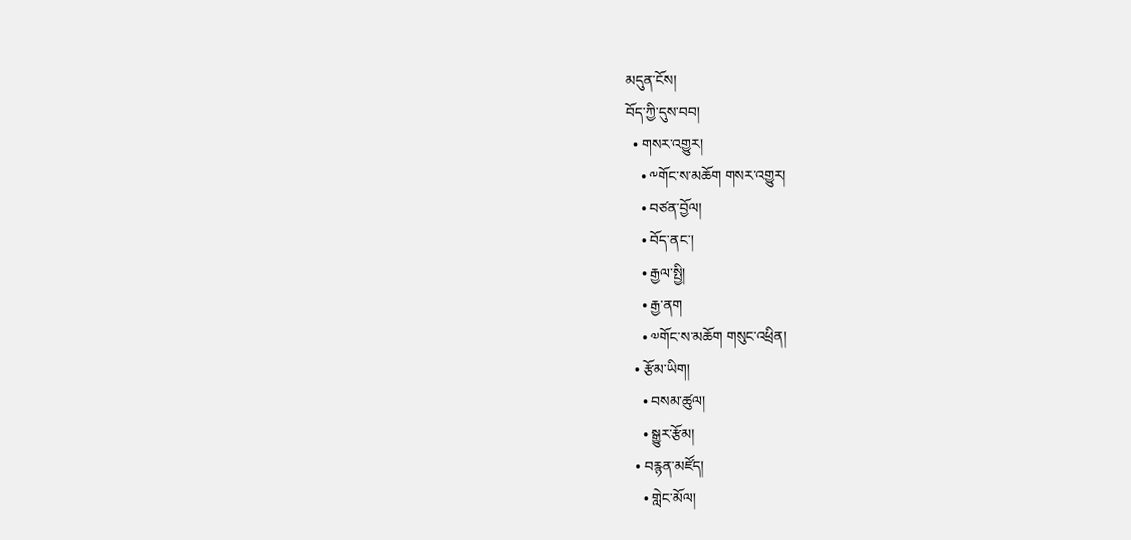མདུན་ངོས།
བོད་ཀྱི་དུས་བབ།
  • གསར་འགྱུར།
    • ༸གོང་ས་མཆོག གསར་འགྱུར།
    • བཙན་བྱོལ།
    • བོད་ནང་།
    • རྒྱལ་སྤྱི།
    • རྒྱ་ནག
    • ༧གོང་ས་མཆོག གསུང་འཕྲིན།
  • རྩོམ་ཡིག།
    • བསམ་ཚུལ།
    • སྒྱུར་རྩོམ།
  • བརྙན་མཛོད།
    • གླེང་མོལ།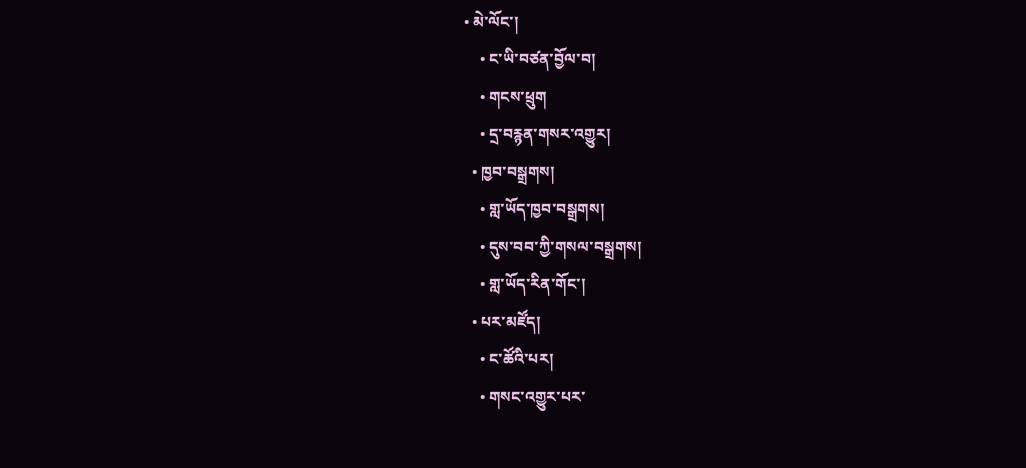• མེ་ལོང་།
    • ང་ཡི་བཙན་བྱོལ་བ།
    • གངས་ཕྲུག
    • དྲ་བརྙན་གསར་འགྱུར།
  • ཁྱབ་བསྒྲགས།
    • གླ་ཡོད་ཁྱབ་བསྒྲགས།
    • དུས་བབ་ཀྱི་གསལ་བསྒྲགས།
    • གླ་ཡོད་རིན་གོང་།
  • པར་མཛོད།
    • ང་ཚོའི་པར།
    • གསང་འགྱུར་པར་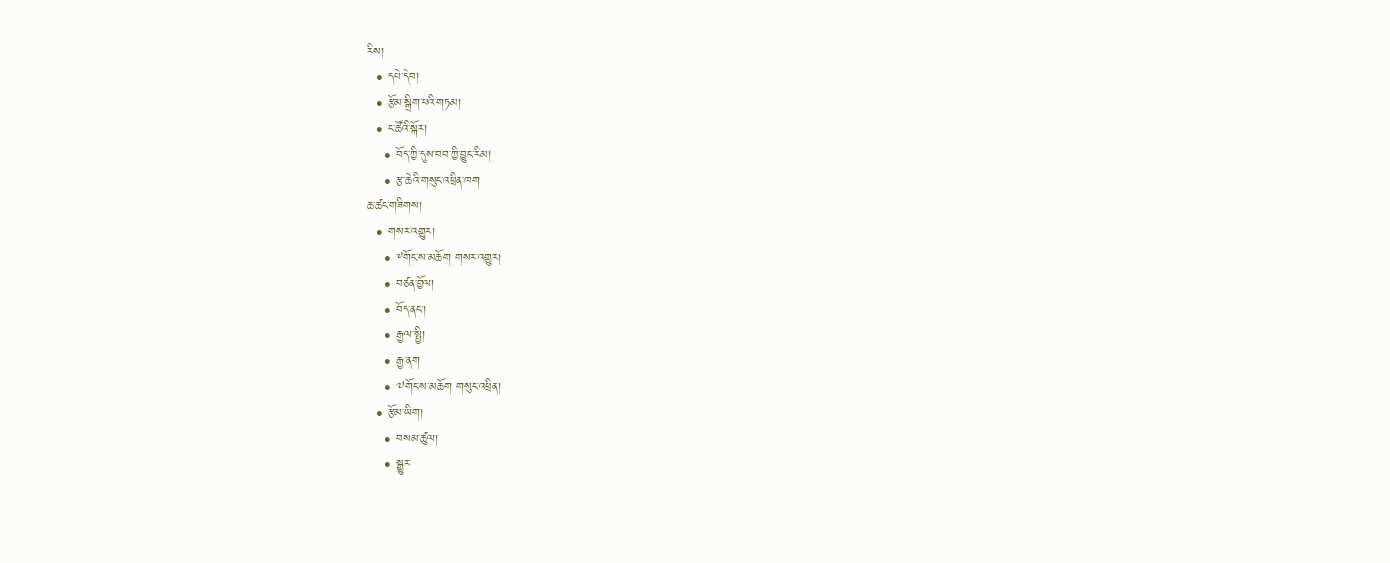རིས།
  • དཔེ་དེབ།
  • རྩོམ་སྒྲིག་པའི་གཏམ།
  • ང་ཚོའི་སྐོར།
    • བོད་ཀྱི་དུས་བབ་ཀྱི་བྱུང་རིམ།
    • རྩ་ཆེའི་གསུང་འཕྲིན་ཁག
ཆ་ཚང་གཟིགས།
  • གསར་འགྱུར།
    • ༸གོང་ས་མཆོག གསར་འགྱུར།
    • བཙན་བྱོལ།
    • བོད་ནང་།
    • རྒྱལ་སྤྱི།
    • རྒྱ་ནག
    • ༧གོང་ས་མཆོག གསུང་འཕྲིན།
  • རྩོམ་ཡིག།
    • བསམ་ཚུལ།
    • སྒྱུར་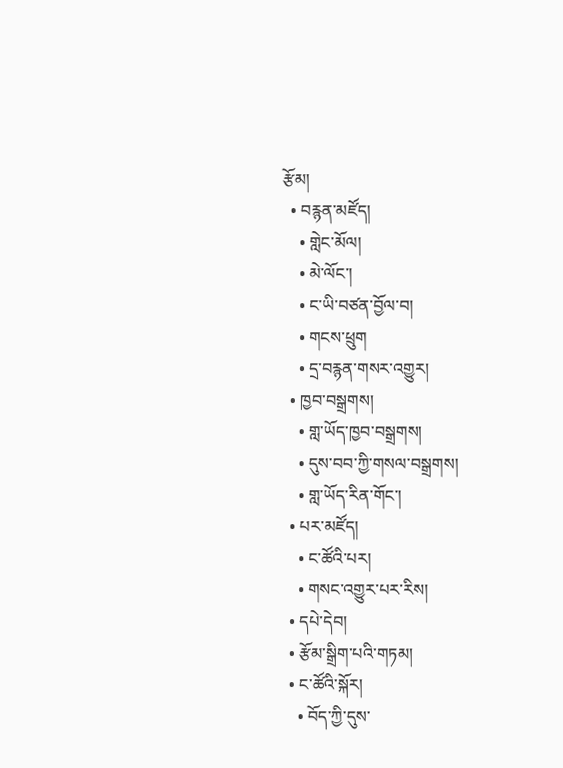རྩོམ།
  • བརྙན་མཛོད།
    • གླེང་མོལ།
    • མེ་ལོང་།
    • ང་ཡི་བཙན་བྱོལ་བ།
    • གངས་ཕྲུག
    • དྲ་བརྙན་གསར་འགྱུར།
  • ཁྱབ་བསྒྲགས།
    • གླ་ཡོད་ཁྱབ་བསྒྲགས།
    • དུས་བབ་ཀྱི་གསལ་བསྒྲགས།
    • གླ་ཡོད་རིན་གོང་།
  • པར་མཛོད།
    • ང་ཚོའི་པར།
    • གསང་འགྱུར་པར་རིས།
  • དཔེ་དེབ།
  • རྩོམ་སྒྲིག་པའི་གཏམ།
  • ང་ཚོའི་སྐོར།
    • བོད་ཀྱི་དུས་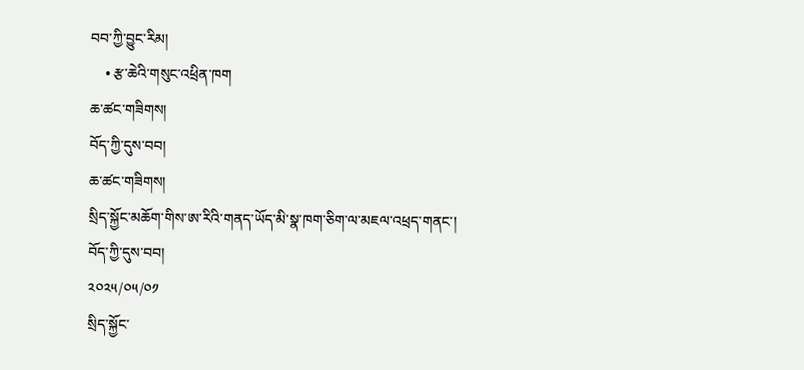བབ་ཀྱི་བྱུང་རིམ།
    • རྩ་ཆེའི་གསུང་འཕྲིན་ཁག
ཆ་ཚང་གཟིགས།
བོད་ཀྱི་དུས་བབ།
ཆ་ཚང་གཟིགས།
སྲིད་སྐྱོང་མཆོག་གིས་ཨ་རིའི་གནད་ཡོད་མི་སྣ་ཁག་ཅིག་ལ་མཇལ་འཕྲད་གནང་།
བོད་ཀྱི་དུས་བབ།
༢༠༢༥/༠༥/༠༡
སྲིད་སྐྱོང་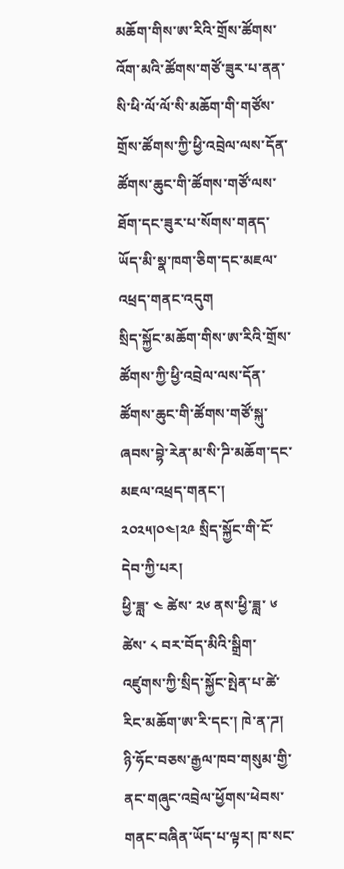མཆོག་གིས་ཨ་རིའི་གྲོས་ཚོགས་འོག་མའི་ཚོགས་གཙོ་ཟུར་པ་ནན་སི་ཕི་ལོ་ལོ་སི་མཆོག་གི་གཙོས་གྲོས་ཚོགས་ཀྱི་ཕྱི་འབྲེལ་ལས་དོན་ཚོགས་ཆུང་གི་ཚོགས་གཙོ་ལས་ཐོག་དང་ཟུར་པ་སོགས་གནད་ཡོད་མི་སྣ་ཁག་ཅིག་དང་མཇལ་འཕྲད་གནང་འདུག
སྲིད་སྐྱོང་མཆོག་གིས་ཨ་རིའི་གྲོས་ཚོགས་ཀྱི་ཕྱི་འབྲེལ་ལས་དོན་ཚོགས་ཆུང་གི་ཚོགས་གཙོ་སྐུ་ཞབས་བྷེ་རེན་མ་སི་ཌི་མཆོག་དང་མཇལ་འཕྲད་གནང་། ༢༠༢༥།༠༤།༢༩ སྲིད་སྐྱོང་གི་ངོ་དེབ་ཀྱི་པར།
ཕྱི་ཟླ་ ༤ ཚེས་ ༢༦ ནས་ཕྱི་ཟླ་ ༦ ཚེས་ ༨ བར་བོད་མིའི་སྒྲིག་འཛུགས་ཀྱི་སྲིད་སྐྱོང་སྤེན་པ་ཚེ་རིང་མཆོག་ཨ་རི་དང་། ཁེ་ན་ཌ། ཉི་ཧོང་བཅས་རྒྱལ་ཁབ་གསུམ་གྱི་ནང་གཞུང་འབྲེལ་ཕྱོགས་ཕེབས་གནང་བཞིན་ཡོད་པ་ལྟར། ཁ་སང་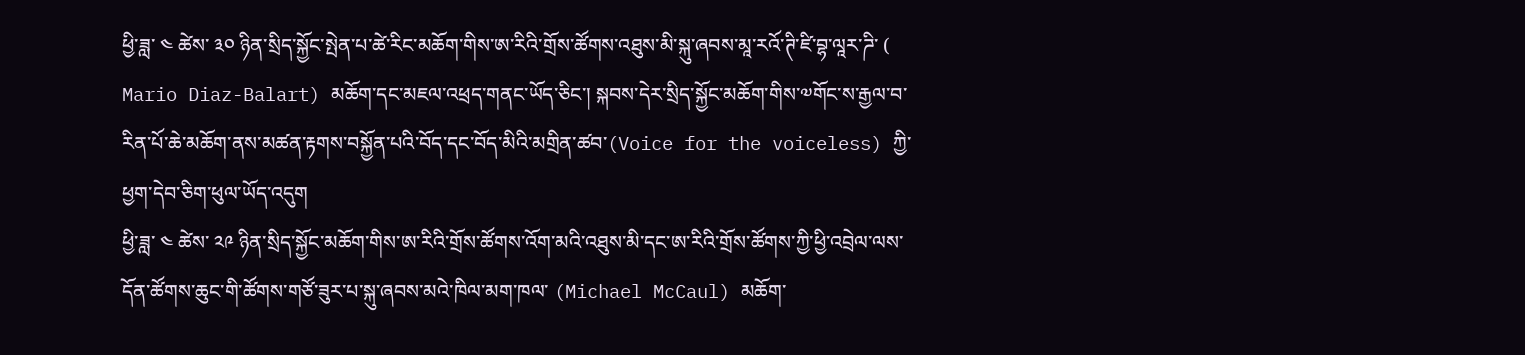ཕྱི་ཟླ་ ༤ ཚེས་ ༣༠ ཉིན་སྲིད་སྐྱོང་སྤེན་པ་ཚེ་རིང་མཆོག་གིས་ཨ་རིའི་གྲོས་ཚོགས་འཐུས་མི་སྐུ་ཞབས་མཱ་རའོ་ཊི་ཛི་བྷ་ལཱར་ཌི་ ( Mario Diaz-Balart) མཆོག་དང་མཇལ་འཕྲད་གནང་ཡོད་ཅིང་། སྐབས་དེར་སྲིད་སྐྱོང་མཆོག་གིས་༧གོང་ས་རྒྱལ་བ་རིན་པོ་ཆེ་མཆོག་ནས་མཚན་རྟགས་བསྐྱོན་པའི་བོད་དང་བོད་མིའི་མགྲིན་ཚབ་(Voice for the voiceless) ཀྱི་ཕྱག་དེབ་ཅིག་ཕུལ་ཡོད་འདུག
ཕྱི་ཟླ་ ༤ ཚེས་ ༢༩ ཉིན་སྲིད་སྐྱོང་མཆོག་གིས་ཨ་རིའི་གྲོས་ཚོགས་འོག་མའི་འཐུས་མི་དང་ཨ་རིའི་གྲོས་ཚོགས་ཀྱི་ཕྱི་འབྲེལ་ལས་དོན་ཚོགས་ཆུང་གི་ཚོགས་གཙོ་ཟུར་པ་སྐུ་ཞབས་མའེ་ཁིལ་མག་ཁལ་ (Michael McCaul) མཆོག་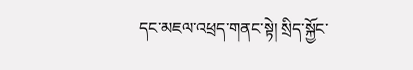དང་མཇལ་འཕྲད་གནང་སྟེ། སྲིད་སྐྱོང་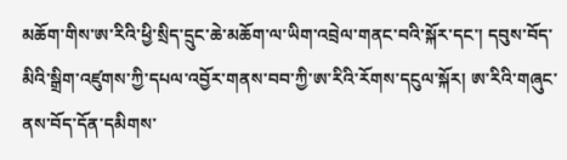མཆོག་གིས་ཨ་རིའི་ཕྱི་སྲིད་དྲུང་ཆེ་མཆོག་ལ་ཡིག་འབྲེལ་གནང་བའི་སྐོར་དང་། དབུས་བོད་མིའི་སྒྲིག་འཛུགས་ཀྱི་དཔལ་འབྱོར་གནས་བབ་ཀྱི་ཨ་རིའི་རོགས་དངུལ་སྐོར། ཨ་རིའི་གཞུང་ནས་བོད་དོན་དམིགས་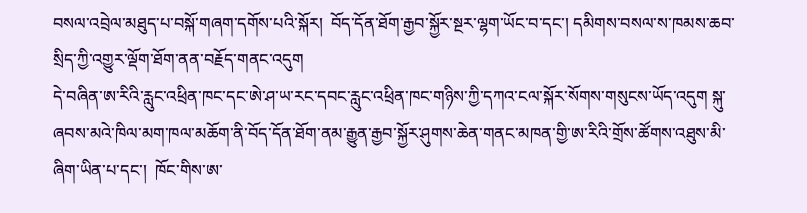བསལ་འབྲེལ་མཐུད་པ་བསྐོ་གཞག་དགོས་པའི་སྐོར།  བོད་དོན་ཐོག་རྒྱབ་སྐྱོར་སྔར་ལྷག་ཡོང་བ་དང་། དམིགས་བསལ་ས་ཁམས་ཆབ་སྲིད་ཀྱི་འགྱུར་ལྡོག་ཐོག་ནན་བརྗོད་གནང་འདུག
དེ་བཞིན་ཨ་རིའི་རླུང་འཕྲིན་ཁང་དང་ཨེ་ཤ་ཡ་རང་དབང་རླུང་འཕྲིན་ཁང་གཉིས་ཀྱི་དཀའ་ངལ་སྐོར་སོགས་གསུངས་ཡོད་འདུག སྐུ་ཞབས་མའེ་ཁིལ་མག་ཁལ་མཆོག་ནི་བོད་དོན་ཐོག་ནམ་རྒྱུན་རྒྱབ་སྐྱོར་ཤུགས་ཆེན་གནང་མཁན་གྱི་ཨ་རིའི་གྲོས་ཚོགས་འཐུས་མི་ཞིག་ཡིན་པ་དང་།  ཁོང་གིས་ཨ་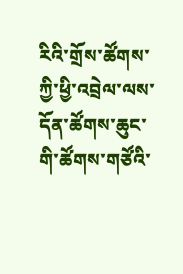རིའི་གྲོས་ཚོགས་ཀྱི་ཕྱི་འབྲེལ་ལས་དོན་ཚོགས་ཆུང་གི་ཚོགས་གཙོའི་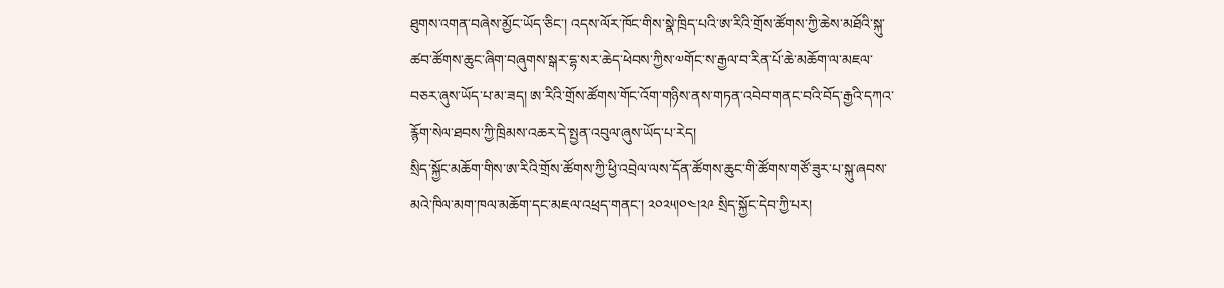ཐུགས་འགན་བཞེས་མྱོང་ཡོད་ཅིང་། འདས་ལོར་ཁོང་གིས་སྣེ་ཁྲིད་པའི་ཨ་རིའི་གྲོས་ཚོགས་ཀྱི་ཆེས་མཐོའི་སྐུ་ཚབ་ཚོགས་ཆུང་ཞིག་བཞུགས་སྒར་དྷ་སར་ཆེད་ཕེབས་ཀྱིས་༧གོང་ས་རྒྱལ་བ་རིན་པོ་ཆེ་མཆོག་ལ་མཇལ་བཅར་ཞུས་ཡོད་པ་མ་ཟད། ཨ་རིའི་གྲོས་ཚོགས་གོང་འོག་གཉིས་ནས་གཏན་འབེབ་གནང་བའི་བོད་རྒྱའི་དཀའ་རྙོག་སེལ་ཐབས་ཀྱི་ཁྲིམས་འཆར་དེ་སྤྱན་འབུལ་ཞུས་ཡོད་པ་རེད།
སྲིད་སྐྱོང་མཆོག་གིས་ཨ་རིའི་གྲོས་ཚོགས་ཀྱི་ཕྱི་འབྲེལ་ལས་དོན་ཚོགས་ཆུང་གི་ཚོགས་གཙོ་ཟུར་པ་སྐུ་ཞབས་མའེ་ཁིལ་མག་ཁལ་མཆོག་དང་མཇལ་འཕྲད་གནང་། ༢༠༢༥།༠༤།༢༩ སྲིད་སྐྱོང་དེབ་ཀྱི་པར།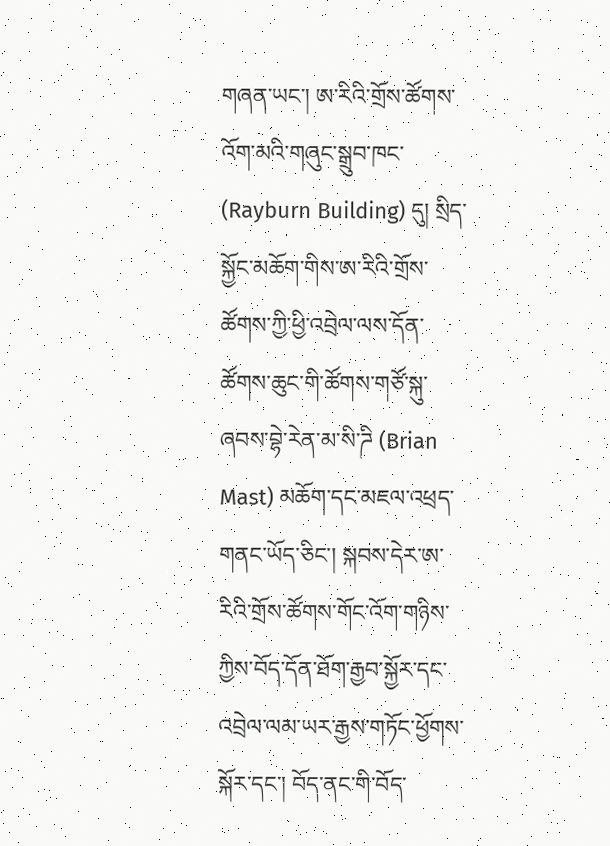གཞན་ཡང་། ཨ་རིའི་གྲོས་ཚོགས་འོག་མའི་གཞུང་སྒྲུབ་ཁང་ (Rayburn Building) དུ། སྲིད་སྐྱོང་མཆོག་གིས་ཨ་རིའི་གྲོས་ཚོགས་ཀྱི་ཕྱི་འབྲེལ་ལས་དོན་ཚོགས་ཆུང་གི་ཚོགས་གཙོ་སྐུ་ཞབས་བྷེ་རེན་མ་སི་ཌི (Brian Mast) མཆོག་དང་མཇལ་འཕྲད་གནང་ཡོད་ཅིང་། སྐབས་དེར་ཨ་རིའི་གྲོས་ཚོགས་གོང་འོག་གཉིས་ཀྱིས་བོད་དོན་ཐོག་རྒྱབ་སྐྱོར་དང་འབྲེལ་ལམ་ཡར་རྒྱས་གཏོང་ཕྱོགས་སྐོར་དང་། བོད་ནང་གི་བོད་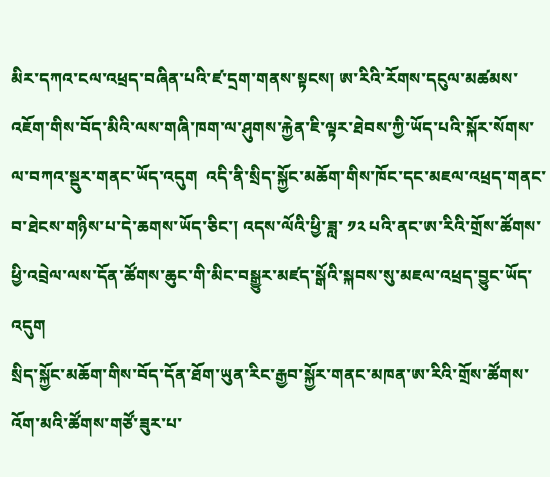མིར་དཀའ་ངལ་འཕྲད་བཞིན་པའི་ཛ་དྲག་གནས་སྟངས། ཨ་རིའི་རོགས་དངུལ་མཚམས་འཇོག་གིས་བོད་མིའི་ལས་གཞི་ཁག་ལ་ཤུགས་རྐྱེན་ཇི་ལྟར་ཐེབས་ཀྱི་ཡོད་པའི་སྐོར་སོགས་ལ་བཀའ་སྡུར་གནང་ཡོད་འདུག  འདི་ནི་སྲིད་སྐྱོང་མཆོག་གིས་ཁོང་དང་མཇལ་འཕྲད་གནང་བ་ཐེངས་གཉིས་པ་དེ་ཆགས་ཡོད་ཅིང་། འདས་ལོའི་ཕྱི་ཟླ་ ༡༢ པའི་ནང་ཨ་རིའི་གྲོས་ཚོགས་ཕྱི་འབྲེལ་ལས་དོན་ཚོགས་ཆུང་གི་མིང་བསྒྱུར་མཛད་སྒོའི་སྐབས་སུ་མཇལ་འཕྲད་བྱུང་ཡོད་འདུག
སྲིད་སྐྱོང་མཆོག་གིས་བོད་དོན་ཐོག་ཡུན་རིང་རྒྱབ་སྐྱོར་གནང་མཁན་ཨ་རིའི་གྲོས་ཚོགས་འོག་མའི་ཚོགས་གཙོ་ཟུར་པ་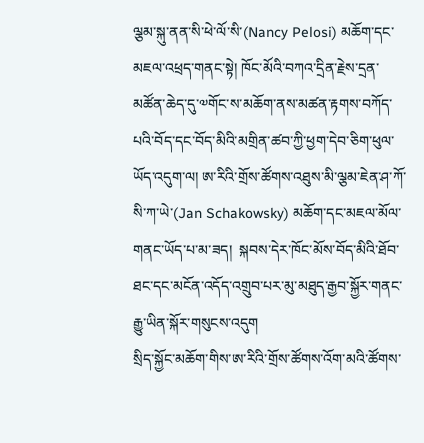ལྕམ་སྐུ་ནན་སི་ཕེ་ལོ་སི་(Nancy Pelosi) མཆོག་དང་མཇལ་འཕྲད་གནང་སྟེ། ཁོང་མོའི་བཀའ་དྲིན་རྗེས་དྲན་མཚོན་ཆེད་དུ་༧གོང་ས་མཆོག་ནས་མཚན་རྟགས་བཀོད་པའི་བོད་དང་བོད་མིའི་མགྲིན་ཚབ་ཀྱི་ཕྱག་དེབ་ཅིག་ཕུལ་ཡོད་འདུག་ལ། ཨ་རིའི་གྲོས་ཚོགས་འཐུས་མི་ལྕམ་ཇེན་ཤ་ཀོ་སི་ཀ་ཡེ་(Jan Schakowsky) མཆོག་དང་མཇལ་མོལ་གནང་ཡོད་པ་མ་ཟད།  སྐབས་དེར་ཁོང་མོས་བོད་མིའི་ཐོབ་ཐང་དང་མངོན་འདོད་འགྲུབ་པར་མུ་མཐུད་རྒྱབ་སྐྱོར་གནང་རྒྱུ་ཡིན་སྐོར་གསུངས་འདུག
སྲིད་སྐྱོང་མཆོག་གིས་ཨ་རིའི་གྲོས་ཚོགས་འོག་མའི་ཚོགས་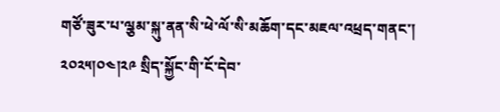གཙོ་ཟུར་པ་ལྕམ་སྐུ་ནན་སི་ཕེ་ལོ་སི་མཆོག་དང་མཇལ་འཕྲད་གནང་། ༢༠༢༥།༠༤།༢༩ སྲིད་སྐྱོང་གི་ངོ་དེབ་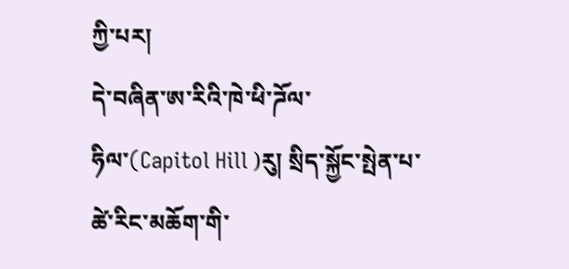ཀྱི་པར།
དེ་བཞིན་ཨ་རིའི་ཁེ་ཕི་ཌོལ་ཧིལ་(Capitol Hill )རུ། སྲིད་སྐྱོང་སྤེན་པ་ཚེ་རིང་མཆོག་གི་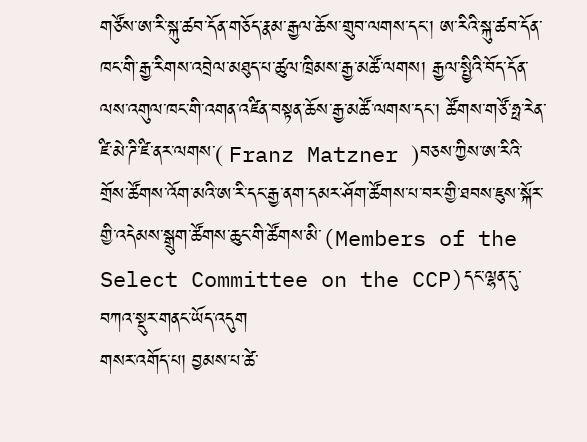གཙོས་ཨ་རི་སྐུ་ཚབ་དོན་གཅོད་རྣམ་རྒྱལ་ཆོས་གྲུབ་ལགས་དང་། ཨ་རིའི་སྐུ་ཚབ་དོན་ཁང་གི་རྒྱ་རིགས་འབྲེལ་མཐུད་པ་ཚུལ་ཁྲིམས་རྒྱ་མཚོ་ལགས། རྒྱལ་སྤྱིའི་བོད་དོན་ལས་འགུལ་ཁང་གི་འགན་འཛིན་བསྟན་ཆོས་རྒྱ་མཚོ་ལགས་དང་། ཚོགས་གཙོ་ཧྥ་རེན་ཛི་མེ་ཌི་ཛི་ནར་ལགས་( Franz Matzner )བཅས་ཀྱིས་ཨ་རིའི་གྲོས་ཚོགས་འོག་མའི་ཨ་རི་དང་རྒྱ་ནག་དམར་ཤོག་ཚོགས་པ་བར་གྱི་ཐབས་ཇུས་སྐོར་གྱི་འདེམས་སྒྲུག་ཚོགས་ཆུང་གི་ཚོགས་མི་(Members of the Select Committee on the CCP)དང་ལྷན་དུ་བཀའ་སྡུར་གནང་ཡོད་འདུག
གསར་འགོད་པ། བྱམས་པ་ཚེ་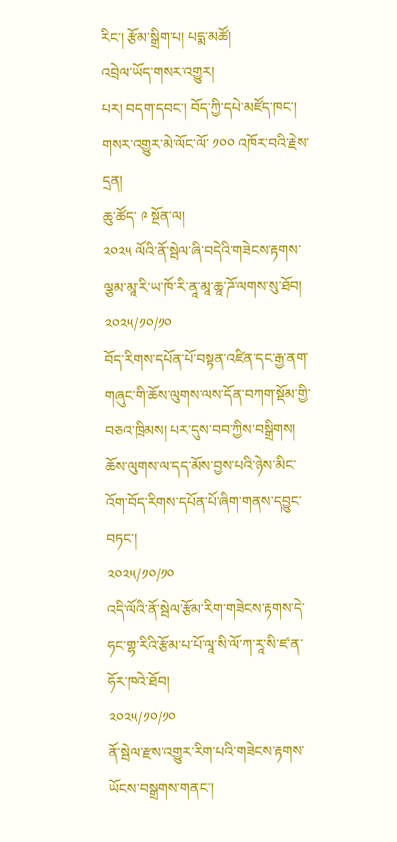རིང་། རྩོམ་སྒྲིག་པ། པདྨ་མཚོ།
འབྲེལ་ཡོད་གསར་འགྱུར།
པར། བདག་དབང་། བོད་ཀྱི་དཔེ་མཛོད་ཁང་།
གསར་འགྱུར་མེ་ལོང་ལོ་ ༡༠༠ འཁོར་བའི་རྗེས་དྲན།
ཆུ་ཚོད་ ༩ སྔོན་ལ།
༢༠༢༥ ལོའི་ནོ་སྦེལ་ཞི་བདེའི་གཟེངས་རྟགས་ལྕམ་མཱ་རི་ཡ་ཁོ་རི་ནཱ་མཱ་ཆཱ་ཌོ་ལགས་སུ་ཐོབ།
༢༠༢༥/༡༠/༡༠
བོད་རིགས་དཔོན་པོ་བསྟན་འཛིན་དང་རྒྱ་ནག་གཞུང་གི་ཆོས་ལུགས་ལས་དོན་བཀག་སྡོམ་གྱི་བཅའ་ཁྲིམས། པར་དུས་བབ་ཀྱིས་བསྒྲིགས།
ཆོས་ལུགས་ལ་དད་མོས་བྱས་པའི་ཉེས་མིང་འོག་བོད་རིགས་དཔོན་པོ་ཞིག་གནས་དབྱུང་བཏང་།
༢༠༢༥/༡༠/༡༠
འདི་ལོའི་ནོ་སྦེལ་རྩོམ་རིག་གཟེངས་རྟགས་དེ་ཧང་གྷ་རིའི་རྩོམ་པ་པོ་ལཱ་སི་ལོ་ཀ་རཱ་སི་ཛ་ན་ཧོར་ཁའེ་ཐོབ།
༢༠༢༥/༡༠/༡༠
ནོ་སྦེལ་རྫས་འགྱུར་རིག་པའི་གཟེངས་རྟགས་ཡོངས་བསྒྲགས་གནང་།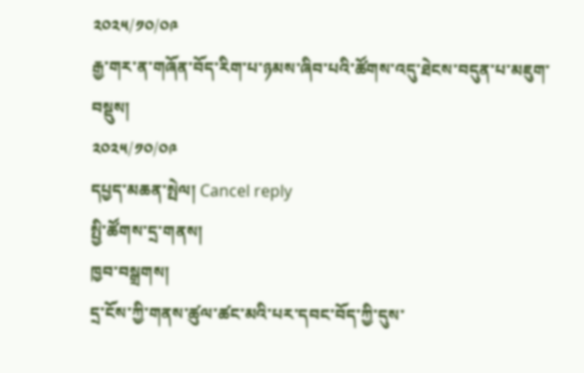༢༠༢༥/༡༠/༠༩
རྒྱ་གར་ན་གཞོན་བོད་རིག་པ་ཉམས་ཞིབ་པའི་ཚོགས་འདུ་ཐེངས་བདུན་པ་མཇུག་བསྡུས།
༢༠༢༥/༡༠/༠༩
དཔྱད་མཆན་སྤེལ། Cancel reply
སྤྱི་ཚོགས་དྲ་གནས།
ཁྱབ་བསྒྲགས།
དྲ་ངོས་ཀྱི་གནས་ཚུལ་ཚང་མའི་པར་དབང་བོད་ཀྱི་དུས་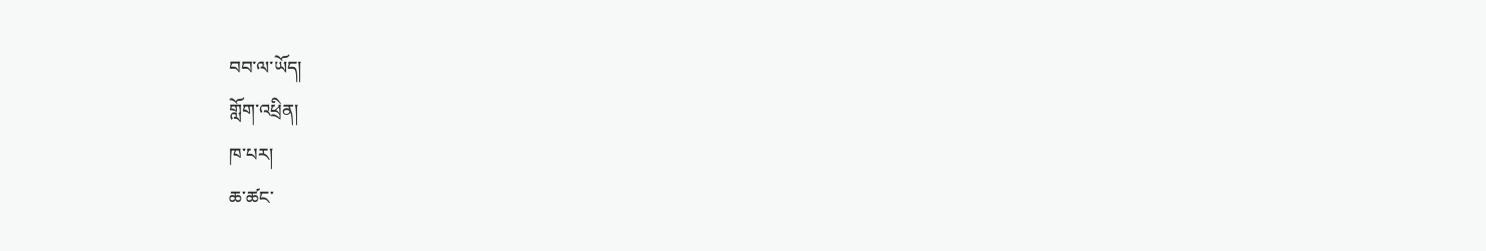བབ་ལ་ཡོད།
གློག་འཕྲིན།
ཁ་པར།
ཆ་ཚང་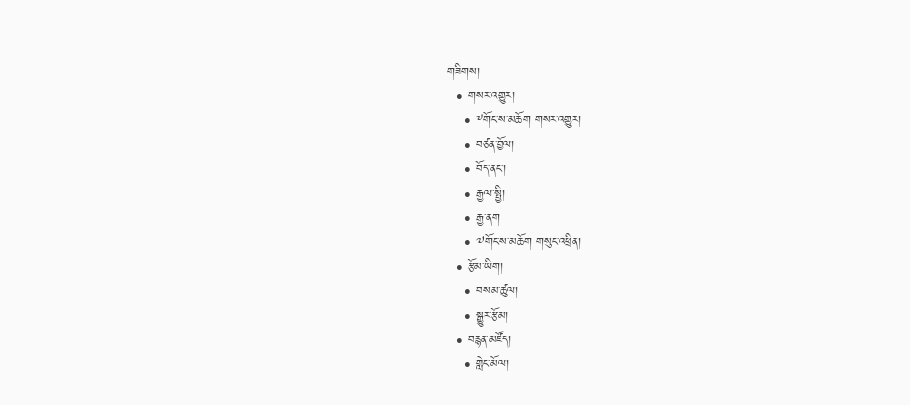གཟིགས།
  • གསར་འགྱུར།
    • ༸གོང་ས་མཆོག གསར་འགྱུར།
    • བཙན་བྱོལ།
    • བོད་ནང་།
    • རྒྱལ་སྤྱི།
    • རྒྱ་ནག
    • ༧གོང་ས་མཆོག གསུང་འཕྲིན།
  • རྩོམ་ཡིག།
    • བསམ་ཚུལ།
    • སྒྱུར་རྩོམ།
  • བརྙན་མཛོད།
    • གླེང་མོལ།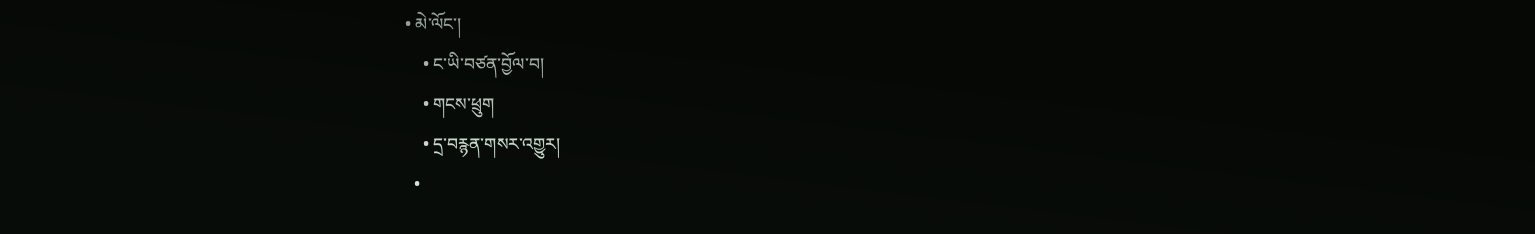• མེ་ལོང་།
    • ང་ཡི་བཙན་བྱོལ་བ།
    • གངས་ཕྲུག
    • དྲ་བརྙན་གསར་འགྱུར།
  •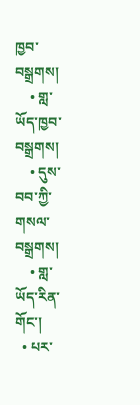ཁྱབ་བསྒྲགས།
    • གླ་ཡོད་ཁྱབ་བསྒྲགས།
    • དུས་བབ་ཀྱི་གསལ་བསྒྲགས།
    • གླ་ཡོད་རིན་གོང་།
  • པར་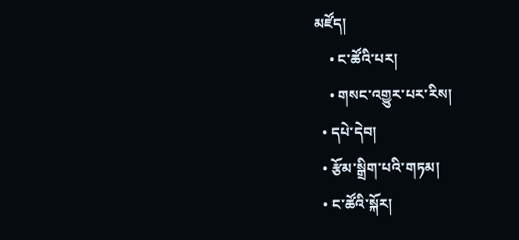མཛོད།
    • ང་ཚོའི་པར།
    • གསང་འགྱུར་པར་རིས།
  • དཔེ་དེབ།
  • རྩོམ་སྒྲིག་པའི་གཏམ།
  • ང་ཚོའི་སྐོར།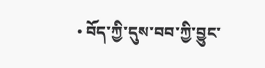• བོད་ཀྱི་དུས་བབ་ཀྱི་བྱུང་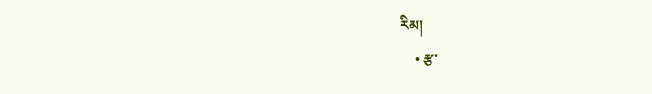རིམ།
    • རྩ་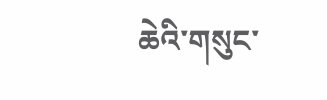ཆེའི་གསུང་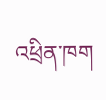འཕྲིན་ཁག